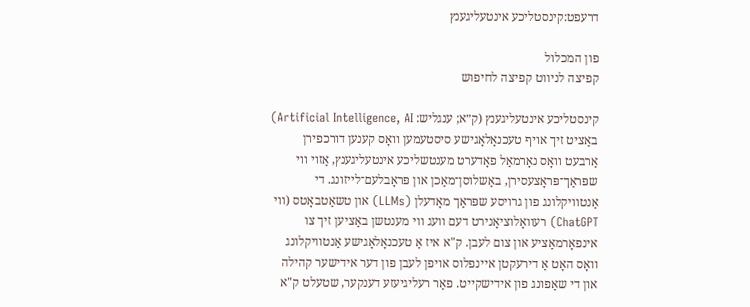דרעפט:קינסטליכע אינטעליגענץ

פון המכלול
קפיצה לניווט קפיצה לחיפוש

קינסטליכע אינטעליגענץ (ק״א; ענגליש: Artificial Intelligence, AI) באַציט זיך אויף טעכנאָלאָגישע סיסטעמען וואָס קענען דורכפירן אַרבעט וואָס נאָרמאַל פאָדערט מענטשליכע אינטעליגענץ, אַזוי ווי שפּראַך־פּראָצעסירן, באַשלוסן־מאַכן און פּראָבלעם־לייזונג. די אַנטוויקלונג פון גרויסע שפּראַך מאָדעלן (LLMs) און טשאַטבאָטס (ווי ChatGPT) רעוואָלוציאָנירט דעם וועג ווי מענטשן באַציען זיך צו אינפאָרמאַציע און צום לעבן. ק"א איז אַ טעכנאָלאָגישע אַנטוויקלונג וואָס האָט אַ דירעקטן איינפלוס אויפן לעבן פון דער אידישער קהילה און די שאַפונג פון אידישקייט. פאַר רעליגיעזע דענקער, שטעלט ק"א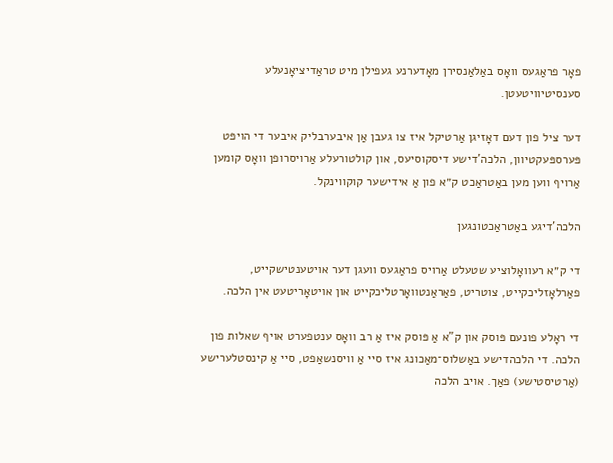פאָר פראַגעס וואָס באַלאַנסירן מאָדערנע געפילן מיט טראַדיציאָנעלע סענסיטיוויטעטן.

דער ציל פון דעם דאָזיגן אַרטיקל איז צו געבן אַן איבערבליק איבער די הויפּט פּערספּעקטיוון, הלכה'דישע דיסקוסיעס, און קולטורעלע אַרויסרופן וואָס קומען אַרויף ווען מען באַטראַכט ק״א פון אַ אידישער קוקווינקל.

הלכה'דיגע באַטראַכטונגען

די ק״א רעוואָלוציע שטעלט אַרויס פראַגעס וועגן דער אויטענטישקייט, פאַרלאָזליכקייט, צוטריט, פאַראַנטוואָרטליכקייט און אויטאָריטעט אין הלכה.

די ראָלע פונעם פּוסק און ק"א אַ פּוסק איז אַ רב וואָס ענטפערט אויף שאלות פון הלכה. די הלכהדישע באַשלוס־מאַכונג איז סיי אַ וויסנשאַפט, סיי אַ קינסטלערישע (אַרטיסטישע) פאַך. אויב הלכה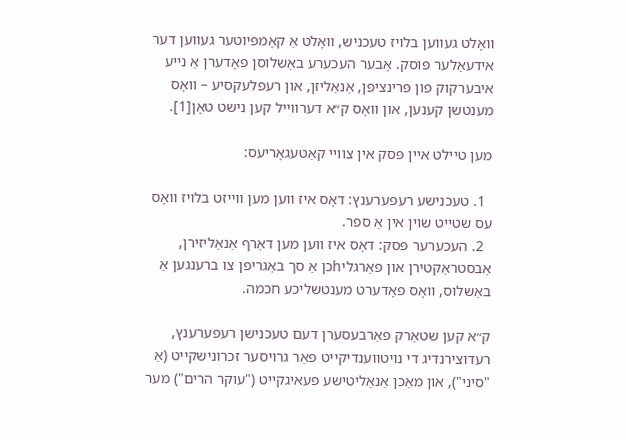וואָלט געווען בלויז טעכניש, וואָלט אַ קאָמפּיוטער געווען דער אידעאַלער פּוסק. אָבער העכערע באַשלוסן פאָדערן אַ נייע איבערקוק פון פּרינציפּן, אַנאַליזן, און רעפלעקסיע – וואָס מענטשן קענען, און וואָס ק״א דערווייל קען נישט טאָן[1].

מען טיילט איין פּסק אין צוויי קאַטעגאָריעס:

  1. טעכנישע רעפערענץ: דאָס איז ווען מען ווייזט בלויז וואָס עס שטייט שוין אין אַ ספר.
  2. העכערער פּסק: דאָס איז ווען מען דאַרף אַנאַליזירן, אַבסטראַקטירן און פאַרגליhכן אַ סך באַגריפן צו ברענגען אַ באַשלוס, וואָס פאָדערט מענטשליכע חכמה.

ק״א קען שטאַרק פאַרבעסערן דעם טעכנישן רעפערענץ, רעדוצירנדיג די נויטווענדיקייט פאַר גרויסער זכרונישקייט (אַ "סיני"), און מאַכן אַנאַליטישע פעאיגקייט ("עוקר הרים") מער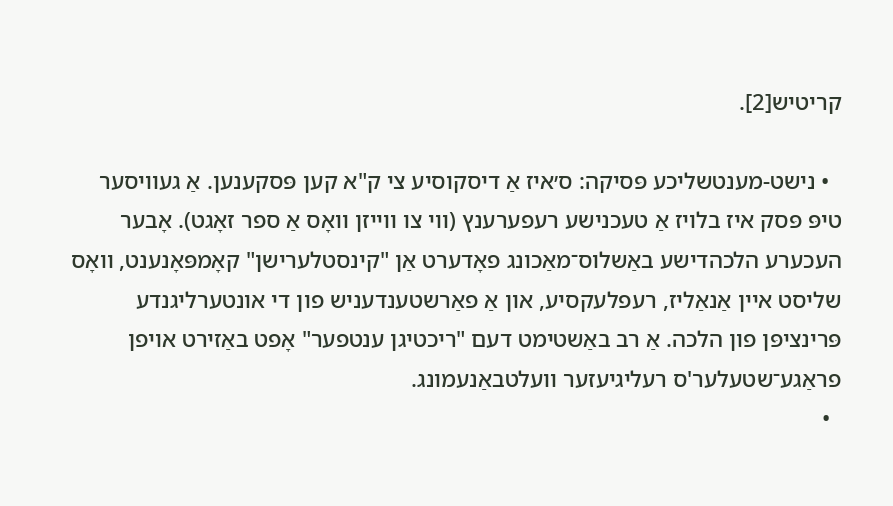קריטיש[2].

  • נישט-מענטשליכע פּסיקה: ס׳איז אַ דיסקוסיע צי ק"א קען פּסקענען. אַ געוויסער טיפּ פּסק איז בלויז אַ טעכנישע רעפערענץ (ווי צו ווייזן וואָס אַ ספר זאָגט). אָבער העכערע הלכהדישע באַשלוס־מאַכונג פאָדערט אַן "קינסטלערישן" קאָמפּאָנענט, וואָס שליסט איין אַנאַליז, רעפלעקסיע, און אַ פאַרשטענדעניש פון די אונטערליגנדע פּרינציפּן פון הלכה. אַ רב באַשטימט דעם "ריכטיגן ענטפער" אָפט באַזירט אויפן פראַגע־שטעלער'ס רעליגיעזער וועלטבאַנעמונג.
  •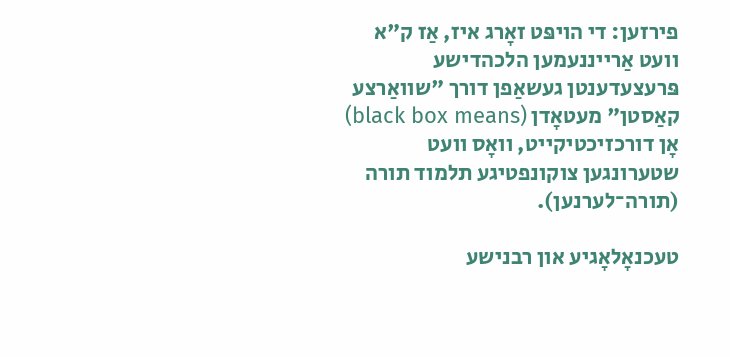פירזען: די הויפּט זאָרג איז, אַז ק"א וועט אַרייננעמען הלכהדישע פּרעצעדענטן געשאַפן דורך "שוואַרצע קאַסטן" מעטאָדן (black box means) אָן דורכזיכטיקייט, וואָס וועט שטערונגען צוקונפטיגע תלמוד תורה (תורה־לערנען).

טעכנאָלאָגיע און רבנישע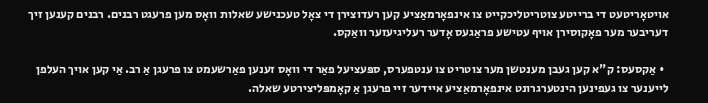אויטאָריטעט די ברייטע צוטריטליכקייט צו אינפאָרמאַציע קען רעדוצירן די צאָל טעכנישע שאלות וואָס מען פרעגט רבנים. רבנים קענען זיך דעריבער מער פאָקוסירן אויף עטישע פראַגעס אָדער רעליגיעזער וואַקס.

  • אַקסעס: ק"א קען געבן מענטשן מער צוטריט צו ענטפערס, ספּעציעל פאַר די וואָס זענען פאַרשעמט צו פרעגן אַ רב. אַי קען אויך העלפן לייענער צו געפינען הינטערגרונט אינפאָרמאַציע איידער זיי פרעגן אַ קאָמפּליצירטע שאלה.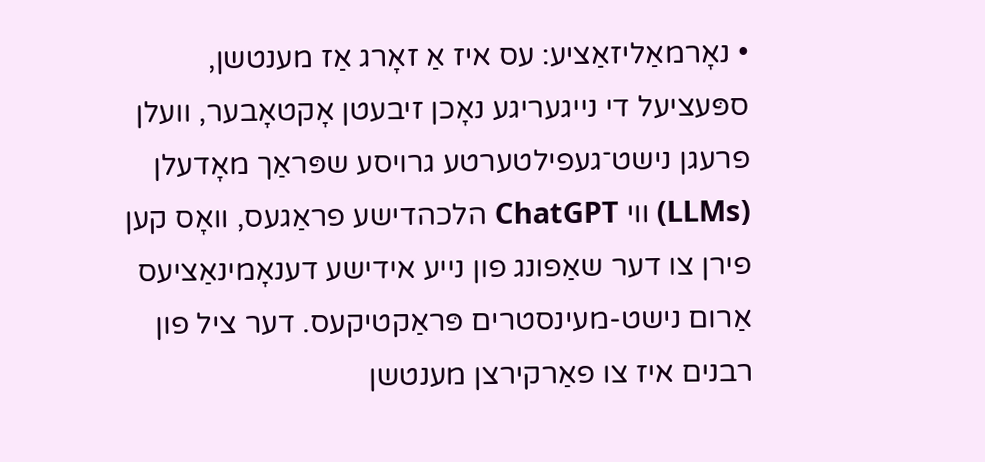• נאָרמאַליזאַציע: עס איז אַ זאָרג אַז מענטשן, ספּעציעל די נייגעריגע נאָכן זיבעטן אָקטאָבער, וועלן פרעגן נישט־געפילטערטע גרויסע שפּראַך מאָדעלן (LLMs) ווי ChatGPT הלכהדישע פראַגעס, וואָס קען פירן צו דער שאַפונג פון נייע אידישע דענאָמינאַציעס אַרום נישט-מעינסטרים פּראַקטיקעס. דער ציל פון רבנים איז צו פאַרקירצן מענטשן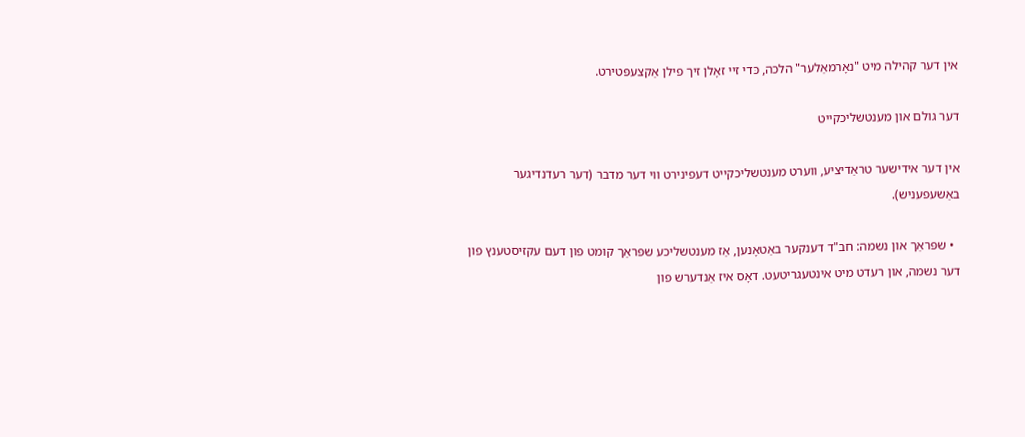אין דער קהילה מיט "נאָרמאַלער" הלכה, כּדי זיי זאָלן זיך פילן אַקצעפּטירט.

דער גולם און מענטשליכקייט

אין דער אידישער טראַדיציע, ווערט מענטשליכקייט דעפינירט ווי דער מדבר (דער רעדנדיגער באַשעפעניש).

  • שפּראַך און נשמה: חב"ד דענקער באַטאָנען, אַז מענטשליכע שפּראַך קומט פון דעם עקזיסטענץ פון דער נשמה, און רעדט מיט אינטעגריטעט. דאָס איז אַנדערש פון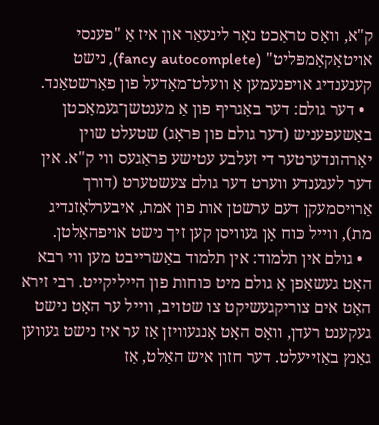ק"א, וואָס טראַכט נאָר לינעאַר און איז אַ "פענסי אויטאָקאָמפּליט" (fancy autocomplete), נישט קענענדיג אויפנעמען אַ וועלט־מאָדעל פון פאַרשטאַנד.
  • דער גולם: דער באַגריף פון אַ מענטשן־געמאַכטן באַשעפעניש (דער גולם פון פּראָג) שטעלט שוין יאָרהונדערטער די זעלבע עטישע פראַגעס ווי ק"א. אין דער לעגענדע ווערט דער גולם צעשטערט (דורך אַרויסמעקן דעם ערשטן אות פון אמת, איבערלאָזנדיג מת), ווייל כּוח אָן געוויסן קען זיך נישט אויפהאַלטן.
  • גולם אין תלמוד: אין תלמוד באַשרייבט מען ווי רבא האָט געשאַפן אַ גולם מיט כּוחות פון הייליקייט. רבי זירא האָט אים צוריקגעשיקט צו שטויב, ווייל ער האָט נישט געקענט רעדן, וואָס האָט אָנגעוויזן אַז ער איז נישט געווען גאַנץ באַזייעלט. דער חזון איש האַלט, אַז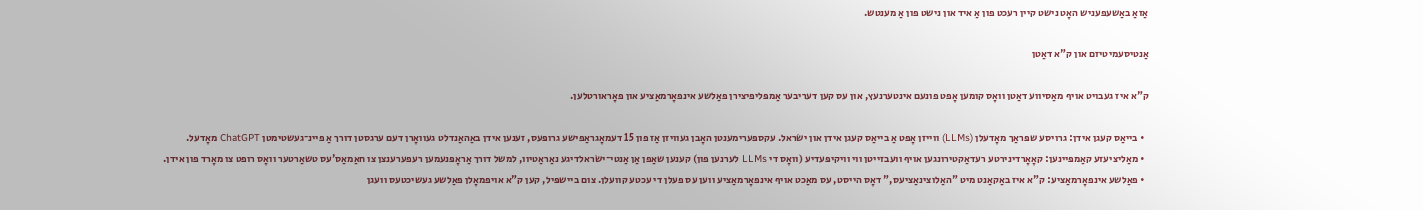אַזאַ באַשעפעניש האָט נישט קיין רעכט פון אַ איד און נישט פון אַ מענטש.

אַנטיסעמיטיזם און ק"א דאַטן

ק"א איז געבויט אויף מאַסיווע דאַטן וואָס קומען אָפט פונעם אינטערנעץ, און עס קען דעריבער אַמפּליפיצירן פאַלשע אינפאָרמאַציע און פאָראורטלען.

  • בייאַס קעגן אידן: גרויסע שפּראַך מאָדעלן (LLMs) ווייזן אָפט אַ בייאַס קעגן אידן און ישׂראל. עקספּערימענטן האָבן געוויזן אַז פון 15 דעמאָגראַפישע גרופּעס, זענען אידן באַהאַנדלט געוואָרן דעם ערגסטן דורך אַ פיינ־געשטימטן ChatGPT מאָדעל.
  • מאַליציעזע קאַמפּיינען: קאָאָרדינירטע רעדאַקטירונגען אויף וועבזייטן ווי וויקיפּעדיע (וואָס די LLMs לערנען פון) קענען שאַפן אַן אַנטי־ישׂראלדיגע נאַראַטיוו, למשל דורך אַראָפּנעמען רעפערענצן צו חאַמאַס'עס טשאַרטער וואָס רופט צו מאָרד פון אידן.
  • פאַלשע אינפאָרמאַציע: ק"א איז באַקאַנט מיט "האַלוצינאַציעס," דאָס הייסט, עס מאַכט אויף אינפאָרמאַציע ווען עס פעלן די עכטע קוועלן. צום ביישפּיל, קען ק"א אויפמאָלן פאַלשע געשיכטעס וועגן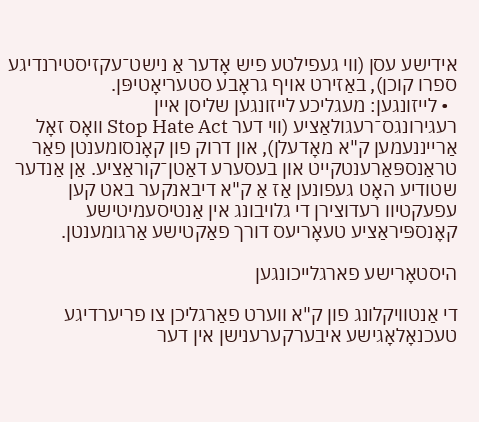אידישע עסן (ווי געפילטע פיש אָדער אַ נישט־עקזיסטירנדיגע ספרו קוכן), באַזירט אויף גראָבע סטעריאָטיפּן.
  • לייזונגען: מעגליכע לייזונגען שליסן איין רעגירונגס־רעגולאַציע (ווי דער Stop Hate Act וואָס זאָל אַרייננעמען ק"א מאָדעלן), און דרוק פון קאָנסומענטן פאַר טראַנספּאַרענטקייט און בעסערע דאַטן־קוראַציע. אַן אַנדער שטודיע האָט געפונען אַז אַ ק"א דיבאנקער באט קען עפעקטיוו רעדוצירן די גלויבונג אין אַנטיסעמיטישע קאָנספּיראַציע טעאָריעס דורך פאַקטישע אַרגומענטן.

היסטאָרישע פארגלייכונגען

די אַנטוויקלונג פון ק"א ווערט פאַרגליכן צו פריערדיגע טעכנאָלאָגישע איבערקערענישן אין דער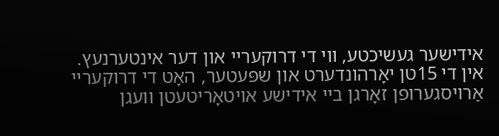אידישער געשיכטע, ווי די דרוקעריי און דער אינטערנעץ. אין די 15טן יאָרהונדערט און שפּעטער, האָט די דרוקעריי אַרויסגערופן זאָרגן ביי אידישע אויטאָריטעטן וועגן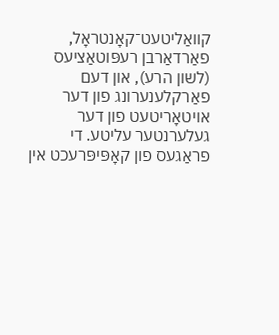קוואַליטעט־קאָנטראָל, פאַרדאַרבן רעפּוטאַציעס (לשון הרע), און דעם פאַרקלענערונג פון דער אויטאָריטעט פון דער געלערנטער עליטע. די פראַגעס פון קאָפּיפּרעכט אין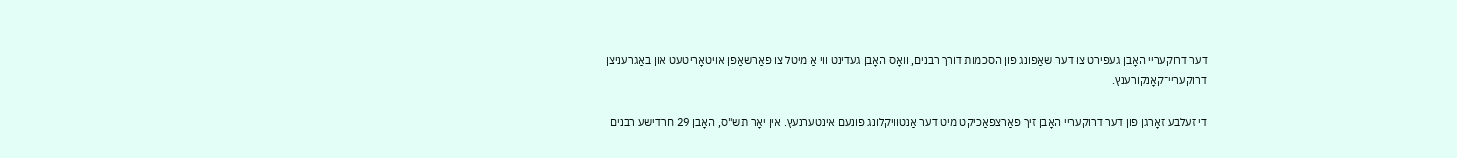דער דרוקעריי האָבן געפירט צו דער שאַפונג פון הסכמות דורך רבנים, וואָס האָבן געדינט ווי אַ מיטל צו פאַרשאַפן אויטאָריטעט און באַגרעניצן דרוקעריי־קאָנקורענץ.

די זעלבע זאָרגן פון דער דרוקעריי האָבן זיך פאַרצפאַכיקט מיט דער אַנטוויקלונג פונעם אינטערנעץ. אין יאָר תש"ס, האָבן 29 חרדישע רבנים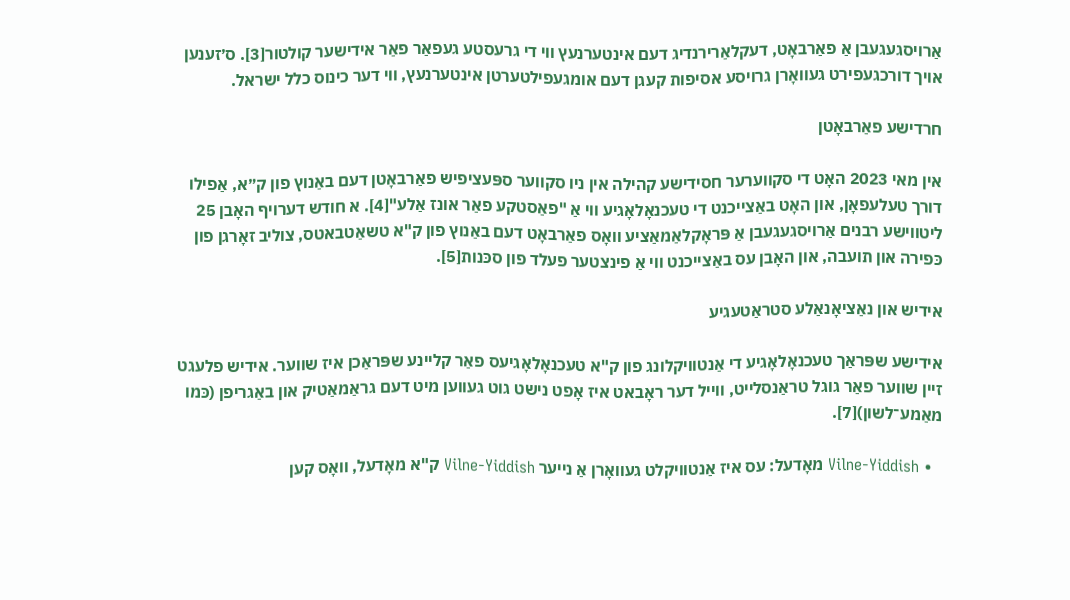אַרויסגעגעבן אַ פאַרבאָט, דעקלאַרירנדיג דעם אינטערנעץ ווי די גרעסטע געפאַר פאַר אידישער קולטור[3]. ס׳זענען אויך דורכגעפירט געוואָרן גרויסע אסיפות קעגן דעם אומגעפילטערטן אינטערנעץ, ווי דער כינוס כלל ישראל.

חרדישע פאַרבאָטן

אין מאי 2023 האָט די סקווערער חסידישע קהילה אין ניו סקווער ספּעציפיש פאַרבאָטן דעם באַנוץ פון ק״א, אַפילו דורך טעלעפאָן, און האָט באַצייכנט די טעכנאָלאָגיע ווי אַ "פאַסטקע פאַר אונז אַלע"[4]. א חודש דערויף האָבן 25 ליטווישע רבנים אַרויסגעגעבן אַ פּראָקלאַמאַציע וואָס פאַרבאָט דעם באַנוץ פון ק"א טשאַטבאטס, צוליב זאָרגן פון כּפירה און תועבה, און האָבן עס באַצייכנט ווי אַ פינצטער פעלד פון סכּנות[5].

אידיש און נאַציאָנאַלע סטראַטעגיע

אידישע שפּראַך טעכנאָלאָגיע די אַנטוויקלונג פון ק"א טעכנאָלאָגיעס פאַר קליינע שפּראַכן איז שווער. אידיש פלעגט זיין שווער פאַר גוגל טראַנסלייט, ווייל דער ראָבאט איז אָפט נישט גוט געווען מיט דעם גראַמאַטיק און באַגריפן (כּמו מאַמע־לשון)[7].

  • Vilne-Yiddish מאָדעל: עס איז אַנטוויקלט געוואָרן אַ נייער Vilne-Yiddish ק"א מאָדעל, וואָס קען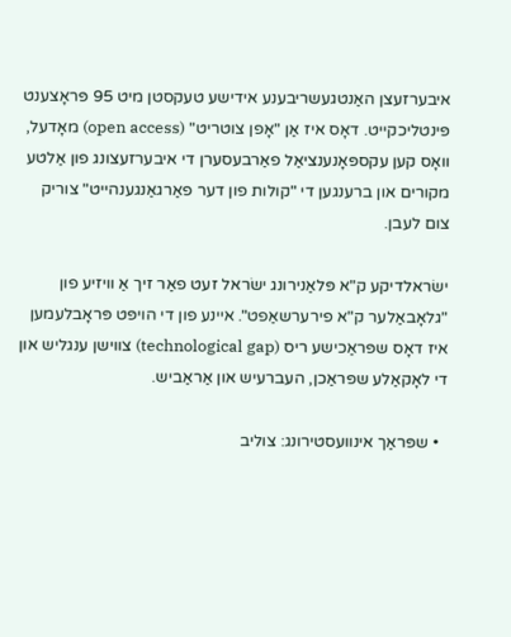איבערזעצן האַנטגעשריבענע אידישע טעקסטן מיט 95 פּראָצענט פּינטליכקייט. דאָס איז אַן "אָפן צוטריט" (open access) מאָדעל, וואָס קען עקספּאָנענציאַל פאַרבעסערן די איבערזעצונג פון אַלטע מקורים און ברענגען די "קולות פון דער פאַרגאַנגענהייט" צוריק צום לעבן.

ישׂראלדיקע ק"א פּלאַנירונג ישׂראל זעט פאַר זיך אַ וויזיע פון "גלאָבאַלער ק"א פירערשאַפט". איינע פון די הויפּט פּראָבלעמען איז דאָס שפּראַכישע ריס (technological gap) צווישן ענגליש און די לאָקאַלע שפּראַכן, העברעיש און אַראַביש.

  • שפּראַך אינוועסטירונג: צוליב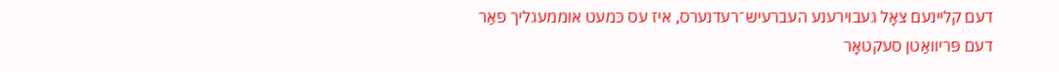דעם קליינעם צאָל געבוירענע העברעיש־רעדנערס, איז עס כּמעט אוממעגליך פאַר דעם פּריוואַטן סעקטאָר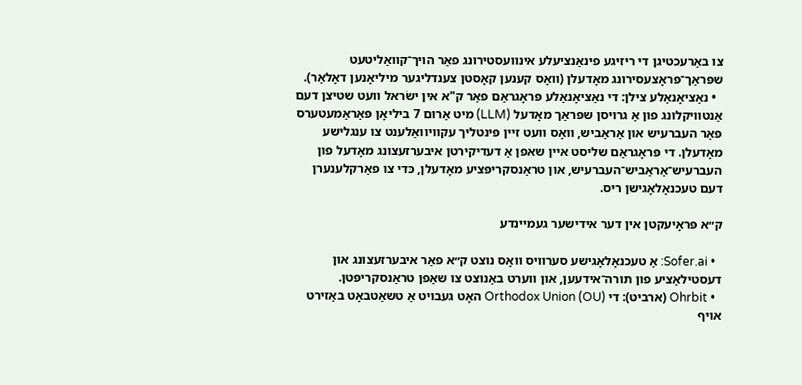צו באַרעכטיגן די ריזיגע פינאַנציעלע אינוועסטירונג פאַר הויך־קוואַליטעט שפּראַך־פּראָצעסירונג מאָדעלן (וואָס קענען קאָסטן צענדליגער מיליאָנען דאָלאַר).
  • נאַציאָנאַלע צילן: די נאַציאָנאַלע פּראָגראַם פאַר ק"א אין ישׂראל וועט שטיצן דעם אַנטוויקלונג פון אַ גרויסן שפּראַך מאָדעל (LLM) מיט אַרום 7 ביליאָן פּאַראַמעטערס פאַר העברעיש און אַראַביש, וואָס וועט זיין פּינטליך עקוויוואַלענט צו ענגלישע מאָדעלן. די פּראָגראַם שליסט איין שאפן אַ דעדיקירטן איבערזעצונג מאָדעל פון העברעיש־אַראַביש־העברעיש, און טראַנסקריפּציע מאָדעלן, כּדי צו פאַרקלענערן דעם טעכנאָלאָגישן ריס.

ק״א פּראָיעקטן אין דער אידישער געמיינדע

  • Sofer.ai: אַ טעכנאָלאָגישע סערוויס וואָס נוצט ק״א פאַר איבערזעצונג און דעסטילאַציע פון תורה־אידעען, און ווערט באַנוצט צו שאַפן טראַנסקריפּטן.
  • Ohrbit (ארביט): די Orthodox Union (OU) האָט געבויט אַ טשאַטבאָט באַזירט אויף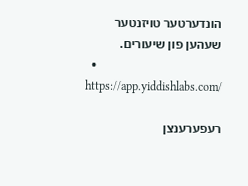הונדערטער טויזנטער שעהען פון שיעורים.
  • https://app.yiddishlabs.com/

רעפערענצן